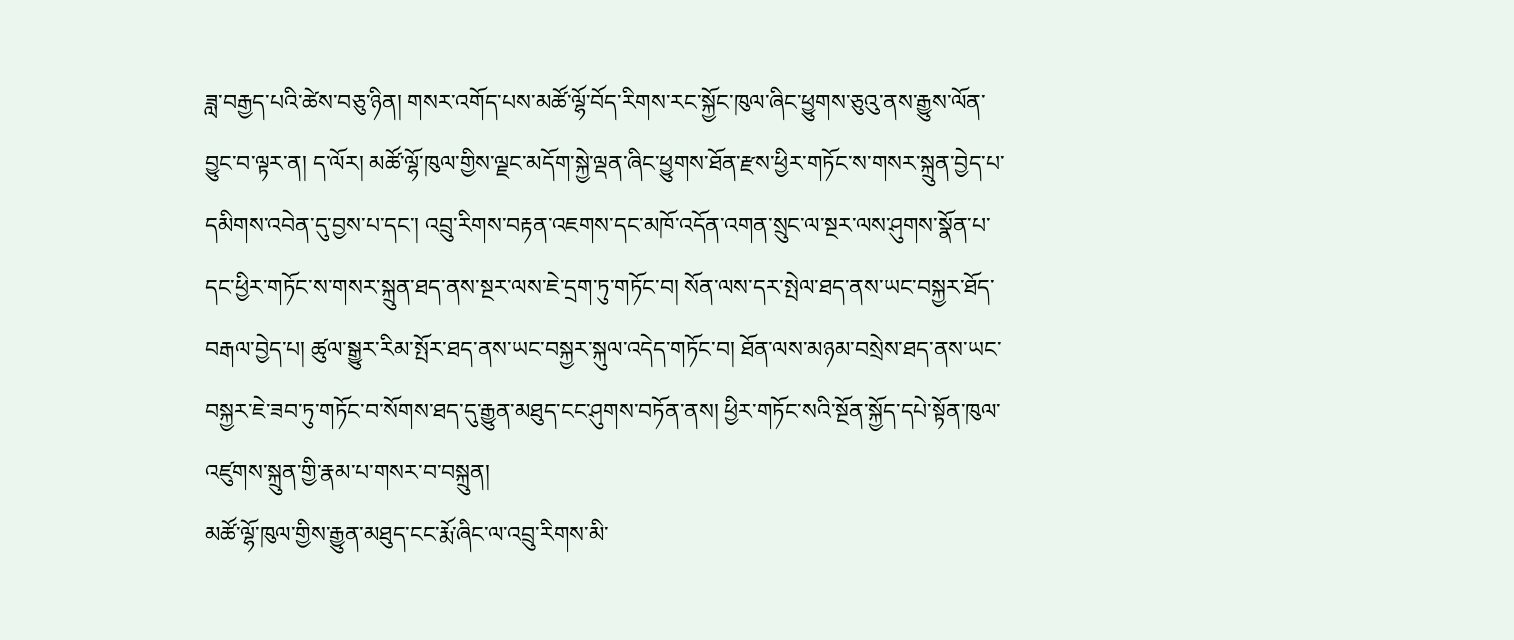ཟླ་བརྒྱད་པའི་ཚེས་བཅུ་ཉིན། གསར་འགོད་པས་མཚོ་ལྷོ་བོད་རིགས་རང་སྐྱོང་ཁུལ་ཞིང་ཕྱུགས་ཅུའུ་ནས་རྒྱུས་ལོན་བྱུང་བ་ལྟར་ན། ད་ལོར། མཚོ་ལྷོ་ཁུལ་གྱིས་ལྗང་མདོག་སྐྱེ་ལྡན་ཞིང་ཕྱུགས་ཐོན་རྫས་ཕྱིར་གཏོང་ས་གསར་སྐྲུན་བྱེད་པ་དམིགས་འབེན་དུ་བྱས་པ་དང་། འབྲུ་རིགས་བརྟན་འཇགས་དང་མཁོ་འདོན་འགན་སྲུང་ལ་སྔར་ལས་ཤུགས་སྣོན་པ་དང་ཕྱིར་གཏོང་ས་གསར་སྐྲུན་ཐད་ནས་སྔར་ལས་ཇེ་དྲག་ཏུ་གཏོང་བ། སོན་ལས་དར་སྤེལ་ཐད་ནས་ཡང་བསྐྱར་ཐོད་བརྒལ་བྱེད་པ། ཚུལ་སྒྱུར་རིམ་སྤོར་ཐད་ནས་ཡང་བསྐྱར་སྐུལ་འདེད་གཏོང་བ། ཐོན་ལས་མཉམ་བསྲེས་ཐད་ནས་ཡང་བསྐྱར་ཇེ་ཟབ་ཏུ་གཏོང་བ་སོགས་ཐད་དུ་རྒྱུན་མཐུད་ངང་ཤུགས་བཏོན་ནས། ཕྱིར་གཏོང་སའི་སྔོན་སྐྱོད་དཔེ་སྟོན་ཁུལ་འཛུགས་སྐྲུན་གྱི་རྣམ་པ་གསར་བ་བསྐྲུན།
མཚོ་ལྷོ་ཁུལ་གྱིས་རྒྱུན་མཐུད་ངང་རྨོ་ཞིང་ལ་འབྲུ་རིགས་མི་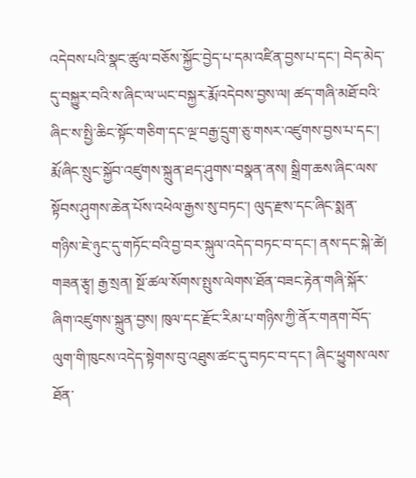འདེབས་པའི་སྣང་ཚུལ་བཅོས་སྐྱོང་བྱེད་པ་དམ་འཛིན་བྱས་པ་དང་། བེད་མེད་དུ་བསྐྱུར་བའི་ས་ཞིང་ལ་ཡང་བསྐྱར་རྨོ་འདེབས་བྱས་ལ། ཚད་གཞི་མཐོ་བའི་ཞིང་ས་སྤྱི་ཆིང་སྟོང་གཅིག་དང་ལྔ་བརྒྱ་དྲུག་ཅུ་གསར་འཛུགས་བྱས་པ་དང་། རྨོ་ཞིང་སྲུང་སྐྱོབ་འཛུགས་སྐྲུན་ཐད་ཤུགས་བསྣན་ནས། སྒྲིག་ཆས་ཞིང་ལས་སྟོབས་ཤུགས་ཆེན་པོས་འཕེལ་རྒྱས་སུ་བཏང་། ལུད་རྫས་དང་ཞིང་སྨན་གཉིས་ཇེ་ཉུང་དུ་གཏོང་བའི་བྱ་བར་སྐུལ་འདེད་བཏང་བ་དང་། ནས་དང་སྐེ་ཚེ། གཟན་རྩྭ། རྒྱ་སྲན། སྔོ་ཚལ་སོགས་སྤུས་ལེགས་ཐོན་བཟང་རྟེན་གཞི་སྐོར་ཞིག་འཛུགས་སྐྲུན་བྱས། ཁུལ་དང་རྫོང་རིམ་པ་གཉིས་ཀྱི་ནོར་གནག་བོད་ལུག་གི་ཁུངས་འདེད་སྟེགས་བུ་འཐུས་ཚང་དུ་བཏང་བ་དང་། ཞིང་ཕྱུགས་ལས་ཐོན་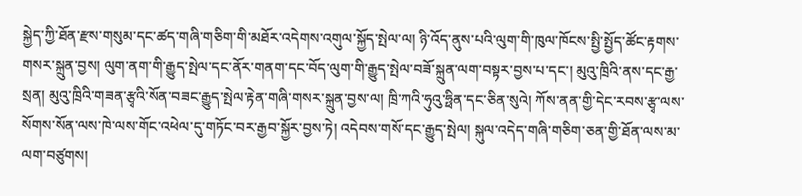སྐྱེད་ཀྱི་ཐོན་རྫས་གསུམ་དང་ཚད་གཞི་གཅིག་གི་མཐོར་འདེགས་འགུལ་སྐྱོད་སྤེལ་ལ། ཉི་འོད་ནུས་པའི་ལུག་གི་ཁུལ་ཁོངས་སྤྱི་སྤྱོད་ཚོང་རྟགས་གསར་སྐྲུན་བྱས། ལུག་ནག་གི་རྒྱུད་སྤེལ་དང་ནོར་གནག་དང་བོད་ལུག་གི་རྒྱུད་སྤེལ་བཟོ་སྐྲུན་ལག་བསྟར་བྱས་པ་དང་། མུའུ་ཁྲིའི་ནས་དང་རྒྱ་སྲན། མུའུ་ཁྲིའི་གཟན་རྩྭའི་སོན་བཟང་རྒྱུད་སྤེལ་རྟེན་གཞི་གསར་སྐྲུན་བྱས་ལ། ཁྲི་ཀའི་ཧུའུ་ཧྥིན་དང་ཅིན་སུའེ། ཀོས་ནན་གྱི་དེང་རབས་རྩྭ་ལས་སོགས་སོན་ལས་ཁེ་ལས་གོང་འཕེལ་དུ་གཏོང་བར་རྒྱབ་སྐྱོར་བྱས་ཏེ། འདེབས་གསོ་དང་རྒྱུད་སྤེལ། སྐུལ་འདེད་གཞི་གཅིག་ཅན་གྱི་ཐོན་ལས་མ་ལག་བཙུགས།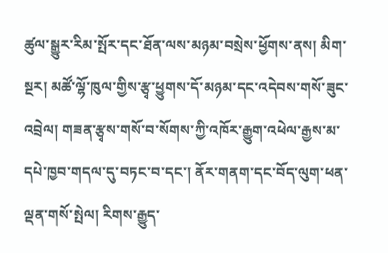ཚུལ་སྒྱུར་རིམ་སྤོར་དང་ཐོན་ལས་མཉམ་བསྲེས་ཕྱོགས་ནས། མིག་སྔར། མཚོ་ལྷོ་ཁུལ་གྱིས་རྩྭ་ཕྱུགས་དོ་མཉམ་དང་འདེབས་གསོ་ཟུང་འབྲེལ། གཟན་རྩྭས་གསོ་བ་སོགས་ཀྱི་འཁོར་རྒྱུག་འཕེལ་རྒྱས་མ་དཔེ་ཁྱབ་གདལ་དུ་བཏང་བ་དང་། ནོར་གནག་དང་བོད་ལུག་ཕན་ལྡན་གསོ་སྤེལ། རིགས་རྒྱུད་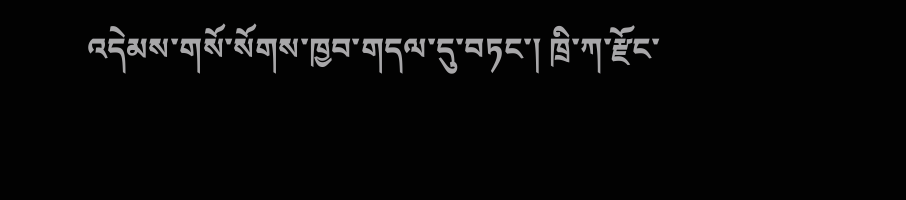འདེམས་གསོ་སོགས་ཁྱབ་གདལ་དུ་བཏང་། ཁྲི་ཀ་རྫོང་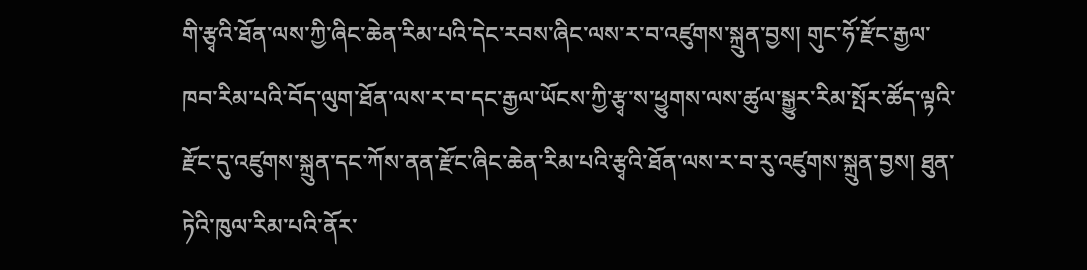གི་རྩྭའི་ཐོན་ལས་ཀྱི་ཞིང་ཆེན་རིམ་པའི་དེང་རབས་ཞིང་ལས་ར་བ་འཛུགས་སྐྲུན་བྱས། གུང་ཧོ་རྫོང་རྒྱལ་ཁབ་རིམ་པའི་བོད་ལུག་ཐོན་ལས་ར་བ་དང་རྒྱལ་ཡོངས་ཀྱི་རྩྭ་ས་ཕྱུགས་ལས་ཚུལ་སྒྱུར་རིམ་སྤོར་ཚོད་ལྟའི་རྫོང་དུ་འཛུགས་སྐྲུན་དང་ཀོས་ནན་རྫོང་ཞིང་ཆེན་རིམ་པའི་རྩྭའི་ཐོན་ལས་ར་བ་རུ་འཛུགས་སྐྲུན་བྱས། ཐུན་ཏེའི་ཁུལ་རིམ་པའི་ནོར་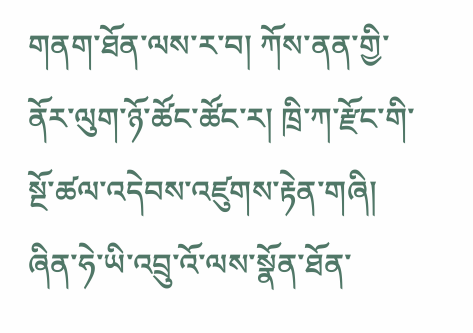གནག་ཐོན་ལས་ར་བ། ཀོས་ནན་གྱི་ནོར་ལུག་ཉོ་ཚོང་ཚོང་ར། ཁྲི་ཀ་རྫོང་གི་སྔོ་ཚལ་འདེབས་འཛུགས་རྟེན་གཞི། ཞིན་ཧེ་ཡི་འབྲུ་འོ་ལས་སྣོན་ཐོན་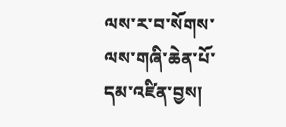ལས་ར་བ་སོགས་ལས་གཞི་ཆེན་པོ་དམ་འཛིན་བྱས།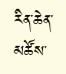རིན་ཆེན་མཚོས་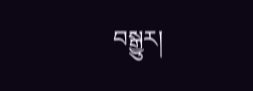བསྒྱུར།